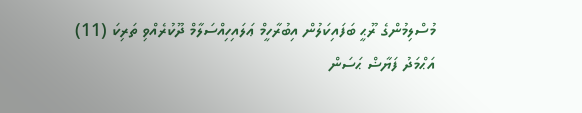މުސްލިމުންގެ ރޫޙީ ބަފައިކަލުން އިބުރާހީމް ޢަލައިހިއްސަލާމް ދޫކުރެއްވި ތަރިކަ (11)
އަޙްމަދު ފަޔާޟް ޙަސަން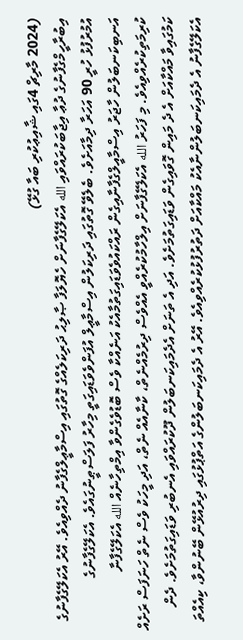(2024 މާރިޗް 4ގައި ޝާއިޢުކުރި ބައާ ގުޅޭ)
އިބުރާހީމްގެފާނުގެ ދުޢާ އިޖާބަކުރައްވައި الله އެކަލޭގެފާނަށް ހެޔޮލަފާ ޞާލިޙު ދަރިކަލެއްގެ ގޮތުގައި އިސްމާޢީލްގެފާނު ދެއްވިއެވެ. އޭރު އެކަލޭގެފާނުގެ އުމުރުފުޅު ހުރީ 90 އަހަރާ ދިމާއަށެވެ. ބެލެވޭ ގޮތުގައި ދަރިކަލުން އިސްމާޢީލް އުފަންވެވަޑައިގަތީ މިހާރު ފަލަސްޠީނުގައެވެ. އެކަލޭގެފާނުގެ އަނބިކަނބަލުން ހާޖަރު އިސްމާއީލްގެފާނާއިގެން ރައްކައުވެވަޑައިގަތުމާއެކު އަނެއްކާ ވެސް ބޮޑުވެގެންވާ އިމްތިހާނެއް الله އެކަލޭގެފާނާ ކުރިމަތިކުރެއްވިއެވެ. މި ފަހަރު الله އެކަލޭގެފާނަށް އިލްހާމުކުރެއްވީ އެއްވެސް ދިރުމެއްނެތް، ކާނާއެއް ނެތް، އަދި މީހަކު ވެސް ނެތް ހަނަފަސް ރަށެއް ކަމުގައިވާ މައްކާއަށް އެ ދެ މައިން ގޮވައިގެން ވަޑައިގަތުމަށެވެ. އަދި އެ ތަނަށް އެދެމައިކަނބަލުން ދޫކުރައްވައި އެނބުރި ވަޑައިގަތުމަށެވެ. ދެން އެކަލޭގެފާނު އެ ދެމައިކަނބަލުންނާއެކު މައްކާއަށް ދަތުރުފުޅުކުރެއްވިއެވެ. އޭރު އެ ދެމައިކަނބަލުންގެ އަތްޕުޅުގައި ދިރުއުޅޭން ބޭނުންވާ، ކިއެއްތަ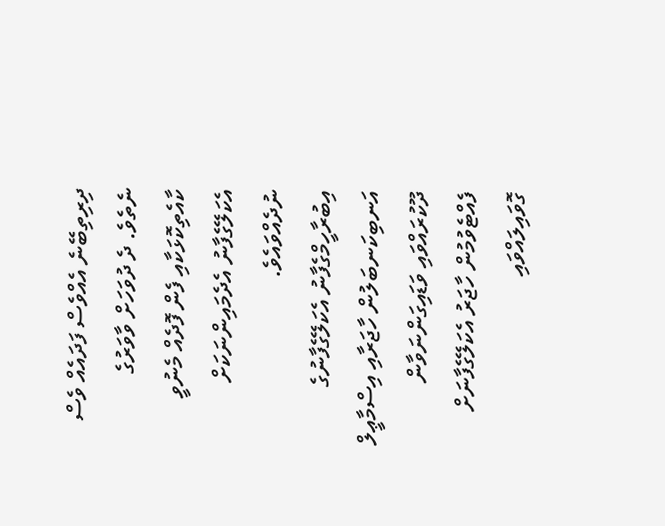ދިރިތިބޭނެ އެއްވެސް ފަދައެއް ވެސް ނެތެވެ. ދެ ދުވަހަށް ވާވަރުގެ ކާއެތިކޮޅަކާއި ފެން ފޮދެއް މެނުވީ އެކަލޭގެފާނު އެދެމައިންނަކަށް ނުދެއްވައެވެ.
އިބުރާހީމްގެފާނު އެކަލޭގެފާނުގެ އަނބިކަނބަލުން ހާޖަރާއި އިސްމާޢީލް ދޫކުރައްވައި ވަޑައިގަންނަވާން ފެއްޓެވުމުން ހާޖަރު އެކަލޭގެފާނަށް ގޮވައިލައްވައި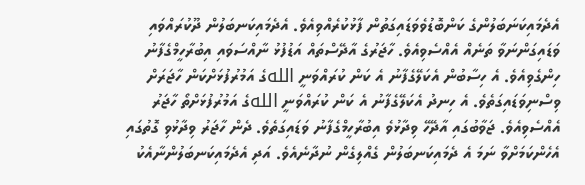އެދެމައިކަނަބަލުންގެ ކަންބޮޑުވެވަޑައިގަތުން ފާޅުކުރެއްވިއެވެ. އެދެމައިކަނބަލުން ދޫކުރައްވައި ވަޑައިގަންނަވާ ތަނެއް އެއްސެވިއެވެ. ހާޖަރުގެ އާދޭސްތައް އަޑުފުޅު ނާއްސަވައި އިބުރާހީމްގެފާނު ހިންގެވިއެވެ. އެ ހިސާބުން އެކަލޭގެފާނު އެ ކަން ކުރައްވަނީ اللهގެ އަމުރުފުޅަށްކަން ހާޖަރަށް ވިސްނިވަޑައިގަތެވެ. އެ ހިނދު އެކަލޭގެފާނު އެ ކަން ކުރައްވަނީ اللهގެ އަމުރުފުޅަށްތޯ ހާޖަރު އެއްސެވިއެވެ. ޖަވާބުގައި އާދޭހޭ ވިދާޅުވެ އިބުރާހީމްގެފާނު ވަޑައިގަތެވެ. ދެން ހާޖަރު ވިދާޅުވި ގޮތުގައި އެހެންކަމަށްވާ ނަމަ އެ ދެމައިކަނބަލުން ގެއްލިގެން ނުދާނެއެވެ. އަދި އެދެމައިކަނބަލުންނާއެކު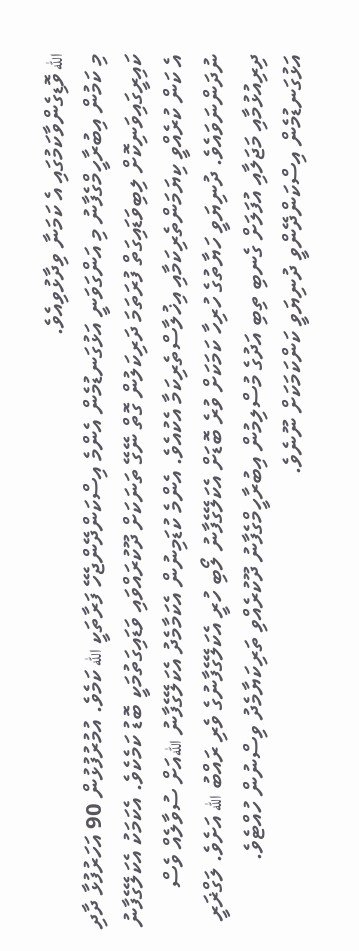الله ވޮޑިގެންވާކަމުގައި އެ ކަމަނާ ވިދާޅުވިއެވެ.
މި ކަމުން އިބުރާހީމްގެފާނު މި އަންގަވަނީ އަޅުގަނޑުމެން އެންމެ އިސްކަންދޭންޖެހޭ ފަރާތަކީ الله ކަމެވެ. އުމުރުފުޅުން 90 އަހަރުފުޅާ ދާދި ކައިރީގައިވަނިކޮށް ލިބިވަޑައިގަތް ފުރަތަމަ ދަރިކަލުން ގޮތް ނޭގޭ ތަނަކަށް ދޫކުރައްވައި ވަޑައިގަތުމަކީ ބޮޑު ކަމެކެވެ. އެކަމަކު އެކަލޭގެފާނު އެ ކަން ކުރެއްވީ ކިޔަމަންތެރިކަމާއި އިޚުލާސްތެރިކަމާ އެކުއެވެ. އެންމެ ކުޑަމިނުން އެކަމާމެދު އެކަލޭގެފާނު اللهއަށް ސުވާލެއް ވެސް ނުދަންނަވައެވެ. ދުނިޔަވީ ހަޔާތުގެ ހުރިހާ ކަމަކަށް ވުރެ ބޮޑަށް އެކަލޭގެފާނު ލޯބި ހުރީ އެކަލޭގެފާނުގެ ވެރި ރައްބު الله އަށެވެ. ލަގްޜަރީ ދިރިއުޅުމާއި މަޖަލާއި އުފަލަށް ގެނބި ތިބި އަދުގެ މުސްލިމުން އިބުރާހީމްގެފާނު ދޫކުރެއްވި ތަރިކަޔާމެދު ވިސްނުން ހުއްޓެވެ. އަޅުގަނޑުމެން އިސްކަންދޭންވީ ދުނިޔަވީ ކަންކަމަކަށް ނޫނެވެ.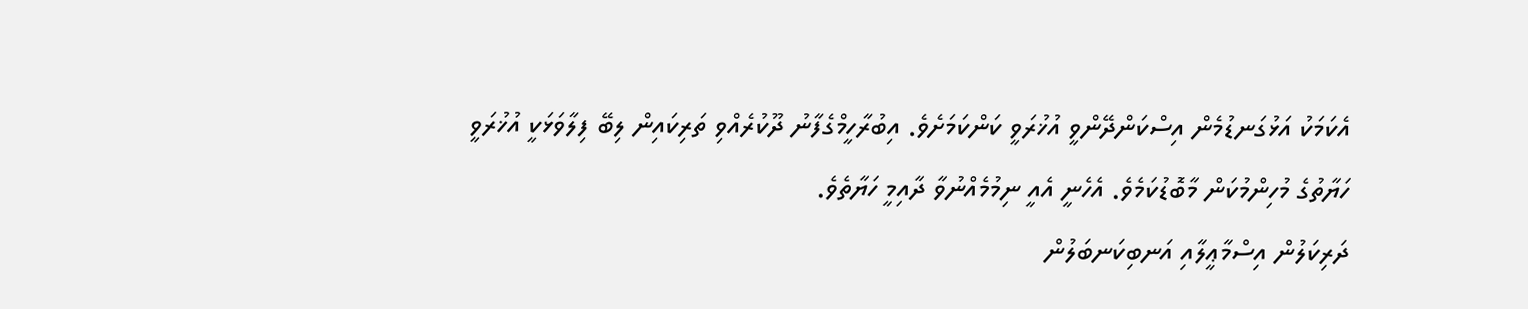އެކަމަކު އަޅުގަނޑުމެން އިސްކަންދޭންވީ އުޚުރަވީ ކަންކަމަށެވެ. އިބުރާހީމްގެފާނު ދޫކުރެއްވި ތަރިކައިން ލިބޭ ފިލާވަޅަކީ އުޚުރަވީ ހަޔާތުގެ މުހިންމުކަން މާބޮޑުކަމެވެ. އެހެނީ އެއީ ނިމުމެއްނުވާ ދާއިމީ ހަޔާތެވެ.
ދަރިކަލުން އިސްމާޢީލާއި އަނބިކަނބަލުން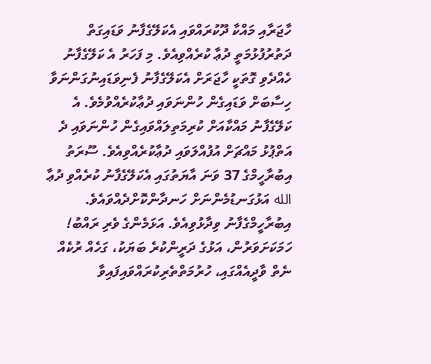ހާޖަރާއި މައްކާ ދޫކުރައްވައި އެކަލޭގެފާނު ވަޑައިގަތް ދަތުރުފުޅުމަތީ ދުޢާ ކުރެއްވިއެވެ. މި ފަހަރު އެ ކަލޭގެފާނު ހެއްދެވި ގޮތަކީ ހާޖަރަށް އެކަލޭގެފާނު ފެނިވަޑައިނުގަންނަވާ ހިސާބަށް ވަޑައިގެން ހުންނަވައި ދުޢާކުރެއްވުމެވެ. އެ ކަލޭގެފާނު މައްކާއަށް ކުރިމަތިލައްވައިގެން ހުންނަވައި ދެ އަތްޕުޅު މައްޗަށް އުފުއްލަވައި ދުޢާކުރެއްވިއެވެ. ސޫރަތު އިބުރާހީމްގެ 37 ވަނަ އާޔަތުގައި އެކަލޭގެފާނު ކުރެއްވި ދުޢާ الله އަޅުގަނޑުމެންނަށް ހަނދާންކޮށްދެއްވައެވެ.
އިބުރާހީމްގެފާނު ވިދާޅުވިއެވެ. އަޅަމެންގެ ވެރި ރައްބު! ހަމަކަށަވަރުން، އަޅުގެ ދަރީންކުރެ ބަޔަކު، ގަހެއް ރުކެއް ނެތް ވާދީއެއްގައި، ހުރުމަތްތެރިކުރައްވައިފައިވާ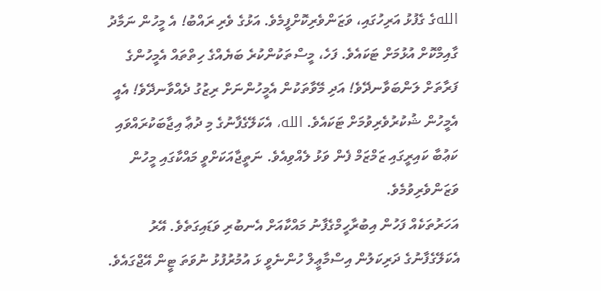اللهގެ ގެފުޅު އަރިހުގައި، ވަޒަންވެރިކޮށްފީމެވެ. އަޅުގެ ވެރި ރައްބު! އެ މީހުން ނަމާދު ގާއިމްކޮށް އުޅުމަށް ޓަކައެވެ. ފަހެ، މީސްތަކުންކުރެ ބަޔެއްގެ ހިތްތައް އެމީހުންގެ ފަރާތަށް ލަންބަވާނދޭވެ! އަދި މޭވާތަކުން އެމީހުންނަށް ރިޒުގު ދެއްވާނދޭވެ! އެއީ އެމީހުން ޝުކުރުވެރިވުމަށް ޓަކައެވެ. الله، އެކަލޭގެފާނުގެ މި ދުޢާ އިޖާބަކުރައްވައި ކަޢުބާ ކައިރީގައި ޒަމްޒަމް ފެން ވަޅު ލެއްވިއެވެ. ނަތީޖާއަކަށްވީ މައްކާގައި މީހުން ވަޒަންވެރިވުމެވެ.
އަހަރުތަކެއް ފަހުން އިބުރާހީމްގެފާނު މައްކާއަށް އެނބުރި ވަޑައިގަތެވެ. އޭރު އެކަލޭގެފާނުގެ ދަރިކަލުން އިސްމާޢީލް ހުންނެވީ ޅަ އުމުރުފުޅު ނުވަތަ ޓީން އޭޖްގައެވެ.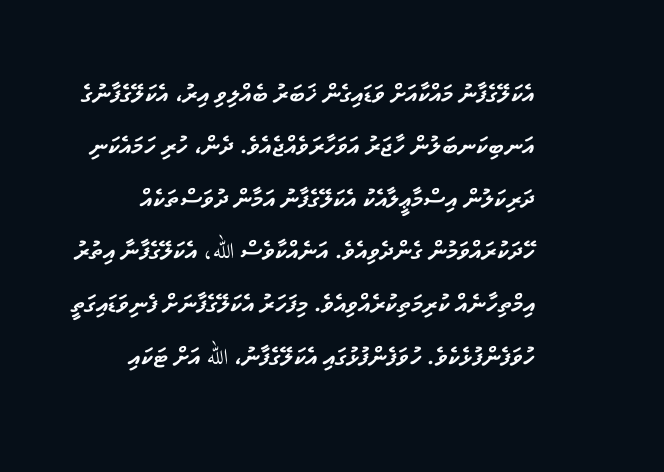އެކަލޭގެފާނު މައްކާއަށް ވަޑައިގެން ޚަބަރު ބެއްލިވި އިރު، އެކަލޭގެފާނުގެ އަނބިކަނބަލުން ހާޖަރު އަވަހާރަވެއްޖެއެވެ. ދެން، ހުރި ހަމައެކަނި ދަރިކަލުން އިސްމާޢީލާއެކު އެކަލޭގެފާނު އަމާން ދުވަސްތަކެއް ހޭދަކުރައްވަމުން ގެންދެވިއެވެ. އަނެއްކާވެސް الله، އެކަލޭގެފާނާ އިތުރު އިމްތިހާނެއް ކުރިމަތިކުރެއްވިއެވެ. މިފަހަރު އެކަލޭގެފާނަށް ފެނިވަޑައިގަތީ ހުވަފެންފުޅެކެވެ. ހުވަފެންފުޅުގައި އެކަލޭގެފާނު، الله އަށް ޓަކައި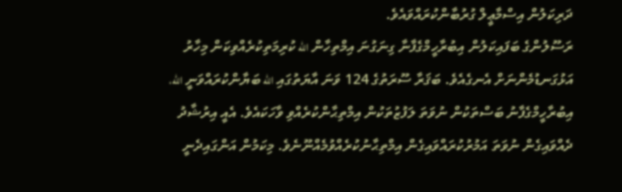ދަރިކަލުން އިސްމާޢީލް ގުރުބާންކުރައްވައެވެ.
ރަސޫލުންގެ ބަފައިކަލުން އިބުރާހީމްގެފާނާ ގިނަގުނަ އިމްތިހާން الله ކުރިމަތިކުރެއްވިކަން މިހާރު އަޅުގަނޑުމެންނަށް އެނގެއެވެ. ބަޤަރާ ސޫރަތުގެ 124 ވަނަ އާޔަތުގައި الله ބަޔާންކުރައްވަނީ الله، އިބުރާހީމްގެފާނު ބަސްތަކުން ނުވަތަ ލަފުޒުތަކުން އިމްތިޙާންކުރެއްވި ވާހަކައެވެ. އެއީ އިރުޝާދު ދެއްވައިގެން ނުވަތަ އަމުރުކުރައްވައިގެން އިމްތިޙާނުކުރެއްވުމެއްނޫނެވެ. މިކަމުން އަންގައިދެނީ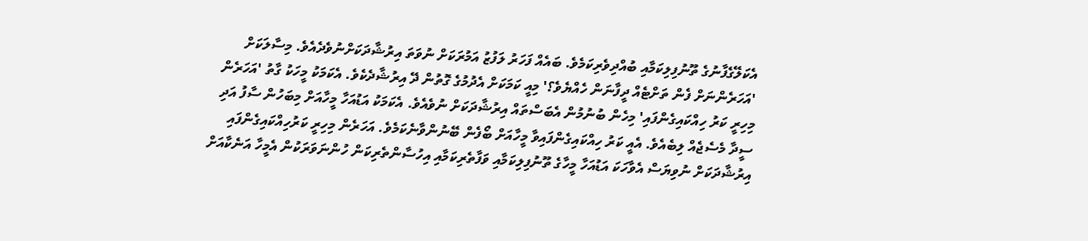އެކަލޭގެފާނުގެ ތޫނުފިލިކަމާއި ބުއްދިވެރިކަމެވެ. ބައެއް ފަހަރު ލަފުޒު އަމުރަކަށް ނުވަތަ އިރުޝާދަކަށްނުވެދެއެވެ. މިސާލަކަށް 'އަހަރެންނަށް ފެން ތަށްޓެއް ދީފާނަން ހެއްޔެވެ؟' މިއީ ކަމަކަށް އެދުމުގެ ގޮތުން ދޭ އިރުޝާދެކެވެ. އެކަމަކު މީހަކު ގާތު 'އަހަރެން މިހިރީ ކަރު ހިއްކައިގެންފައި' މިހެން ބުނުމުން އެބަސްތައް އިރުޝާދަކަށް ނުވެއެވެ. އެކަމަކު އަޑުއަހާ މީހާއަށް މިބަހުން ސާފު އަދި ސީދާ މެސެޖެއް ލިބެއެވެ. އެއީ ކަރު ހިއްކައިގެންފައިވާ މީހާއަށް ބޯފެން ބޭނުންވާނެކަމެވެ. އަހަރެން މިހިރީ ކަރުހިއްކައިގެންފައި އިރުޝާދަކަށް ނުވިޔަސް އެވާހަކަ އަޑުއަހާ މީހާގެ ތޫނުފިލިކަމާއި ވަފާތެރިކަމާއި އިހުސާންތެރިކަން ހުންނަވަރަކުން އެމީހާ އަނެކާއަށް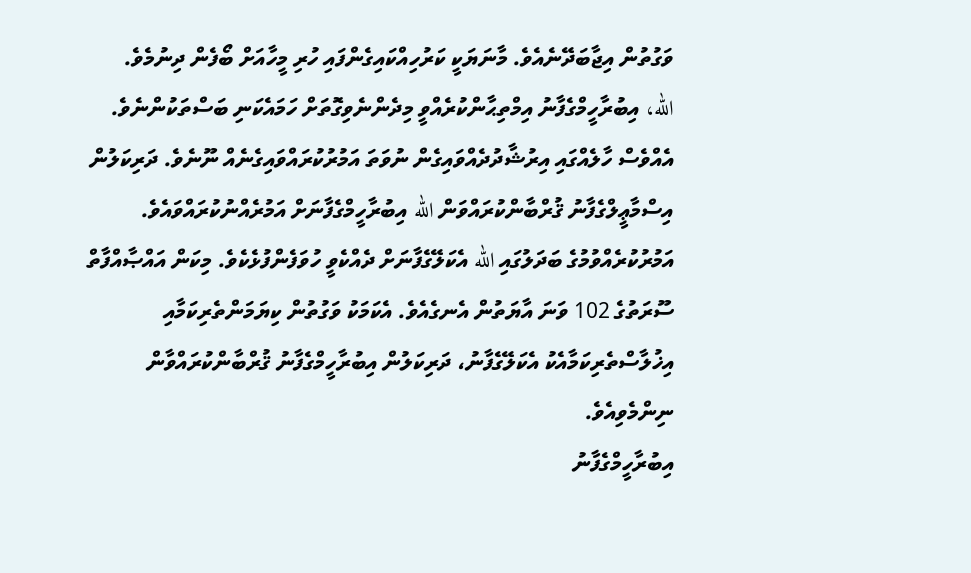ވަގުތުން އިޖާބަދޭނެއެވެ. މާނަޔަކީ ކަރުހިއްކައިގެންފައި ހުރި މީހާއަށް ބޯފެން ދިނުމެވެ.
الله، އިބުރާހީމްގެފާނު އިމްތިޙާންކުރެއްވީ މިދެންނެވިގޮތަށް ހަމައެކަނި ބަސްތަކުންނެވެ. އެއްވެސް ހާލެއްގައި އިރުޝާދުދެއްވައިގެން ނުވަތަ އަމުރުކުރައްވައިގެނެއް ނޫނެވެ. ދަރިކަލުން އިސްމާޢީލްގެފާނު ޤުރްބާންކުރައްވަން الله އިބުރާހީމްގެފާނަށް އަމުރެއްނުކުރައްވައެވެ. އަމުރުކުރެއްވުމުގެ ބަދަލުގައި الله އެކަލޭގެފާނަށް ދެއްކެވީ ހުވަފެންފުޅެކެވެ. މިކަން އައްޞާއްފާތް ސޫރަތުގެ 102 ވަނަ އާޔަތުން އެނގެއެވެ. އެކަމަކު ވަގުތުން ކިޔަމަންތެރިކަމާއި އިޚުލާސްތެރިކަމާއެކު އެކަލޭގެފާނު، ދަރިކަލުން އިބުރާހީމްގެފާނު ޤުރްބާންކުރައްވާން ނިންމެވިއެވެ.
އިބުރާހީމްގެފާނު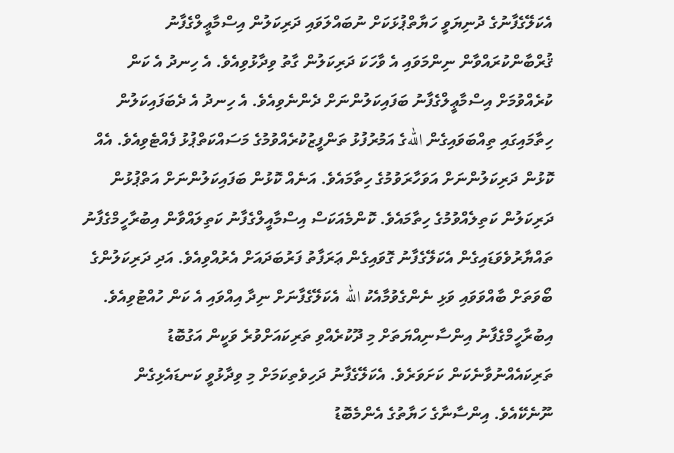އެކަލޭގެފާނުގެ ދުނިޔަވީ ހަޔާތްޕުޅަކަށް ނުބައްލަވައި ދަރިކަލުން އިސްމާޢީލްގެފާނު ޤުރްބާންކުރައްވާން ނިންމަވައި އެ ވާހަކަ ދަރިކަލުން ގާތު ވިދާޅުވިއެވެ. އެ ހިނދު އެ ކަން ކުރެއްވުމަށް އިސްމާޢީލްގެފާނު ބަފައިކަލުންނަށް ދެންނެވިއެވެ. އެ ހިނދު އެ ދެބަފައިކަލުން ހިތާމައިގައި ތިއްބަވައިގެން اللهގެ އަމުރުފުޅު ތަންފީޒުކުރެއްވުމުގެ މަސައްކަތްޕުޅު ފެއްޓެވިއެވެ. އެއް ކޮޅުން ދަރިކަލުންނަށް އަވަހާރަވުމުގެ ހިތާމައެވެ. އަނެއް ކޮޅުން ބަފައިކަލުންނަށް އަތްޕުޅުން ދަރިކަލުން ކަތިލެއްވުމުގެ ހިތާމައެވެ. ކޮންމެއަކަސް އިސްމާއީލްގެފާނު ކަތިލައްވާން އިބުރާހީމްގެފާނު ތައްޔާރުވެވަޑައިގެން އެކަލޭގެފާނު ގޮވައިގެން ޢަރަފާތު ފަރުބަދައަށް އެރުއްވިއެވެ. އަދި ދަރިކަލުންގެ ބޯވަތަށް ބާއްވަވައި ވަޅި ނެންގެވުމާއެކު الله އެކަލޭގެފާނަށް ނިދާ އިއްވައި އެ ކަން ހުއްޓުވިއެވެ.
އިބުރާހީމްގެފާނު އިންސާނިއްޔަތަށް މި ދޫކުރެއްވި ތަރިކައަށްވުރެ ވަކީން އަގުބޮޑު ތަރިކައެއްނުވާނެކަން ކަށަވަރެވެ. އެކަލޭގެފާނު ދަހިވެތިކަމަށް މި ވިދާޅުވީ ކަނޑައެޅިގެން ނޫނެކޭއެވެ. އިންސާނާގެ ހަޔާތުގެ އެންމެބޮޑު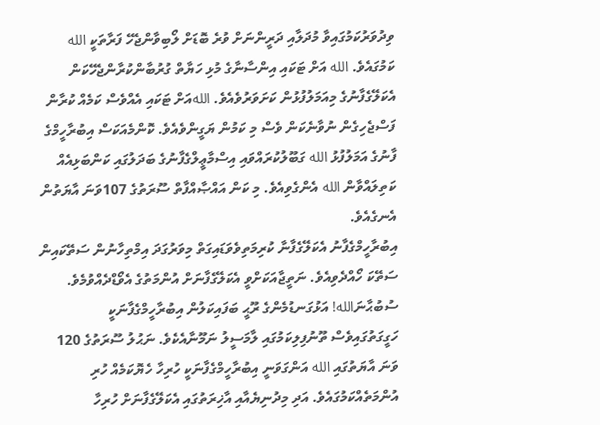ވިދުވަރުކަމުގައިވާ މުދަލާއި ދަރީންނަށް ވުރެ ބޮޑަށް ލޯބިވާންޖެހޭ ފަރާތަކީ الله ކަމުގައެވެ. الله އަށް ޓަކައި އިންސާނާގެ މުޅި ހަޔާތް ގުރުބާންކުރާންޖެހޭކަން އެކަލޭގެފާނުގެ މިއަމަލުފުޅުން ކަށަވަރުވެއެވެ. اللهއަށް ޓަކައި އެއްވެސް ކަމެއް ކުރާން ފަސްޖެހިގެން ނުވާނެކަން ވެސް މި ކަމުން ޔަގީންވެއެވެ. ކޮންމެއަކަސް އިބުރާހީމްގެ ފާނުގެ އަމަލުފުޅު الله ގަބޫލުކުރައްވައި އިސްމާޢީލްގެފާނުގެ ބަދަލުގައި ކަންބަޅިއެއް ކަތިލައްވާން الله އެންގެވިއެވެ. މި ކަން އައްޞާއްފާތް ސޫރަތުގެ 107ވަނަ އާޔަތުން އެނގެއެވެ.
އިބުރާހީމްގެފާނު އެކަލޭގެފާނާ ކުރިމަތިވެވަޑައިގަތް މިވަރުގަދަ އިމްތިހާނުން ސަތޭކައިން ސަތޭކަ ހޯއްދެވިއެވެ. ނަތީޖާއަކަށްވީ އެކަލޭގެފާނަށް އުންމަތުގެ އެވޯޑްދެއްވުމެވެ. ސުބުޙާނަالله! އަޅުގަނޑުމެންގެ ރޫޙީ ބަފައިކަލުން އިބުރާހީމްގެފާނަކީ ހަގީގަތުގައިވެސް ތޫނުފިލިކަމުގައި ލާމަސީލު ނަމޫނާއެކެވެ. ނަޙުލު ސޫރަތުގެ 120 ވަނަ އާޔަތުގައި الله އަންގަވަނީ އިބުރާހީމްގެފާނަކީ ހުރިހާ ހެޔޮކަމެއް ހުރި އުންމަތެއްކަމުގައެވެ. އަދި މިދުނިޔެއާއި އާޚިރަތުގައި އެކަލޭގެފާނަށް ހުރިހާ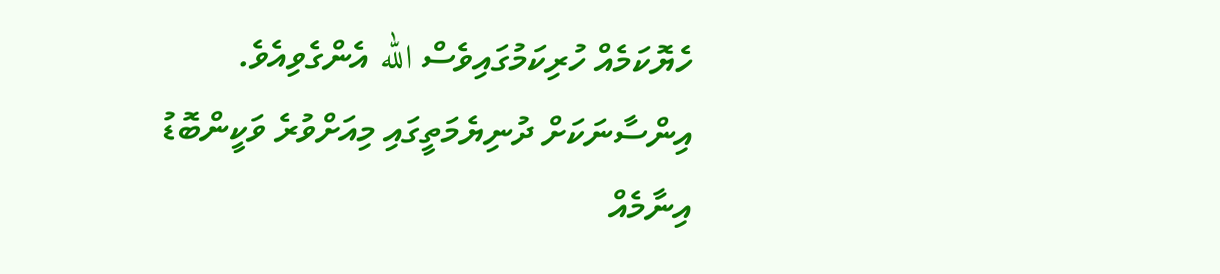ހެޔޮކަމެއް ހުރިކަމުގައިވެސް الله އެންގެވިއެވެ. އިންސާނަކަށް ދުނިޔެމަތީގައި މިއަށްވުރެ ވަކީންބޮޑު އިނާމެއް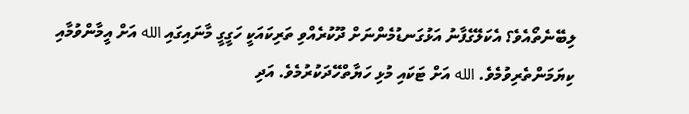ލިބޭނެތޯއެވެ؟ އެކަލޭގެފާނު އަޅުގަނޑުމެންނަށް ދޫކުރެއްވި ތަރިކައަކީ ހަގީގީ މާނައިގައި الله އަށް އީމާންވުމާއި ކިޔަމަންތެރިވުމެވެ. الله އަށް ޓަކައި މުޅި ހަޔާތްހޭދަކުރުމެވެ. އަދި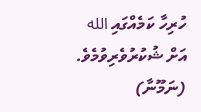ހުރިހާ ކަމެއްގައި الله އަށް ޝުކުރުވެރިވުމެވެ. (ނަމޫނާ)